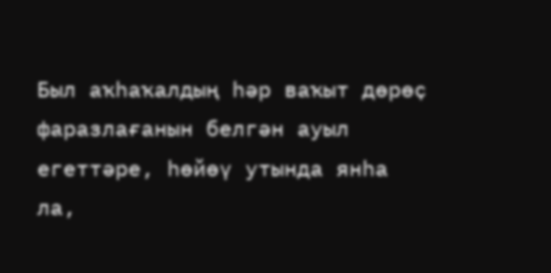Был аҡһаҡалдың һәр ваҡыт дөрөҫ фаразлағанын белгән ауыл егеттәре, һөйөү утында янһа ла,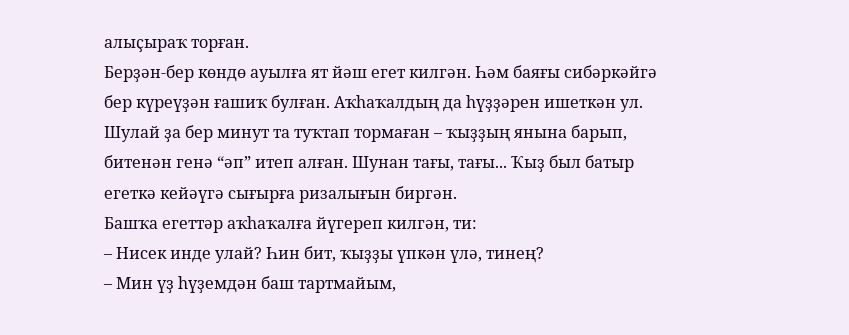алыҫыраҡ торған.
Берҙән-бер көндө ауылға ят йәш егет килгән. Һәм баяғы сибәркәйгә бер күреүҙән ғашиҡ булған. Аҡһаҡалдың да һүҙҙәрен ишеткән ул. Шулай ҙа бер минут та туҡтап тормаған – ҡыҙҙың янына барып, битенән генә “әп” итеп алған. Шунан тағы, тағы... Ҡыҙ был батыр егеткә кейәүгә сығырға ризалығын биргән.
Башҡа егеттәр аҡһаҡалға йүгереп килгән, ти:
– Нисек инде улай? Һин бит, ҡыҙҙы үпкән үлә, тинең?
– Мин үҙ һүҙемдән баш тартмайым,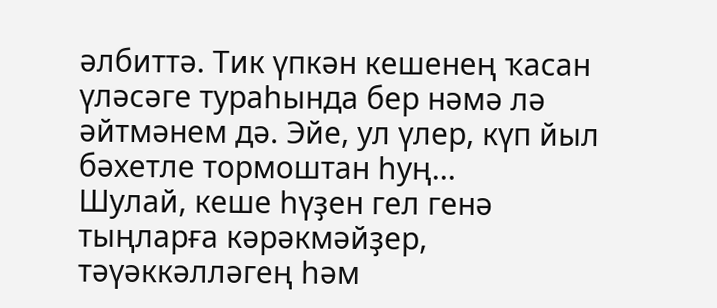әлбиттә. Тик үпкән кешенең ҡасан үләсәге тураһында бер нәмә лә әйтмәнем дә. Эйе, ул үлер, күп йыл бәхетле тормоштан һуң...
Шулай, кеше һүҙен гел генә тыңларға кәрәкмәйҙер, тәүәккәлләгең һәм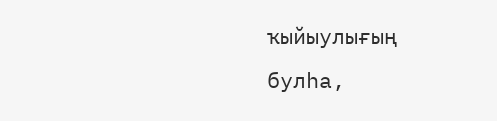ҡыйыулығың булһа,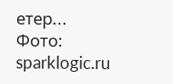етер...
Фото: sparklogic.ru